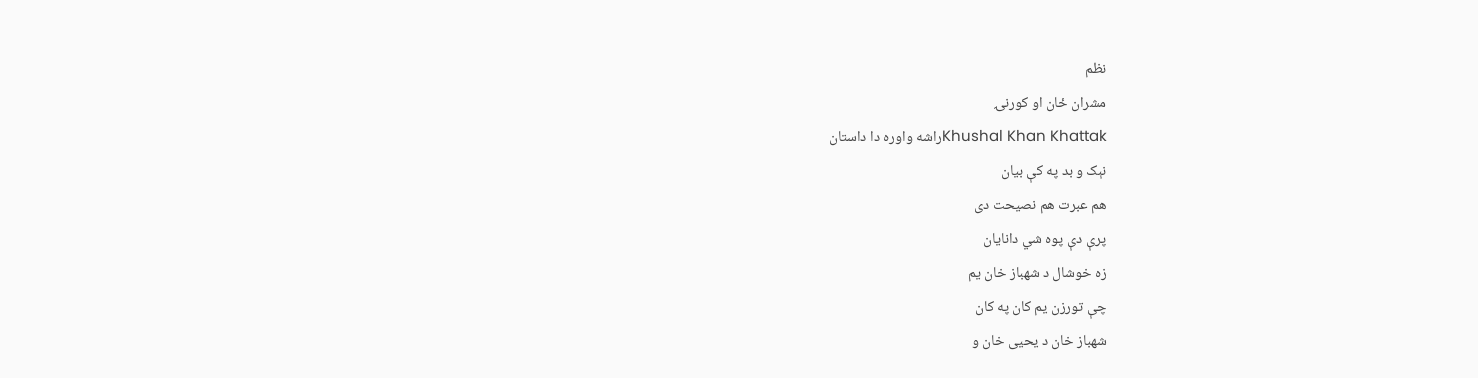نظم
مشران ځان او کورنۍ
Khushal Khan Khattakراشه واوره دا داستان
نېک و بد په کې بيان
هم عبرت هم نصيحت دی
پرې دې پوه شي دانايان
زه خوشال د شهباز خان يم
چې تورزن يم کان په کان
شهباز خان د يحيی خان و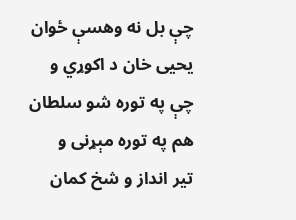چې بل نه وهسې ځوان
يحيی خان د اکوړي و
چې په توره شو سلطان
هم په توره مېړنی و
تير انداز و شخ کمان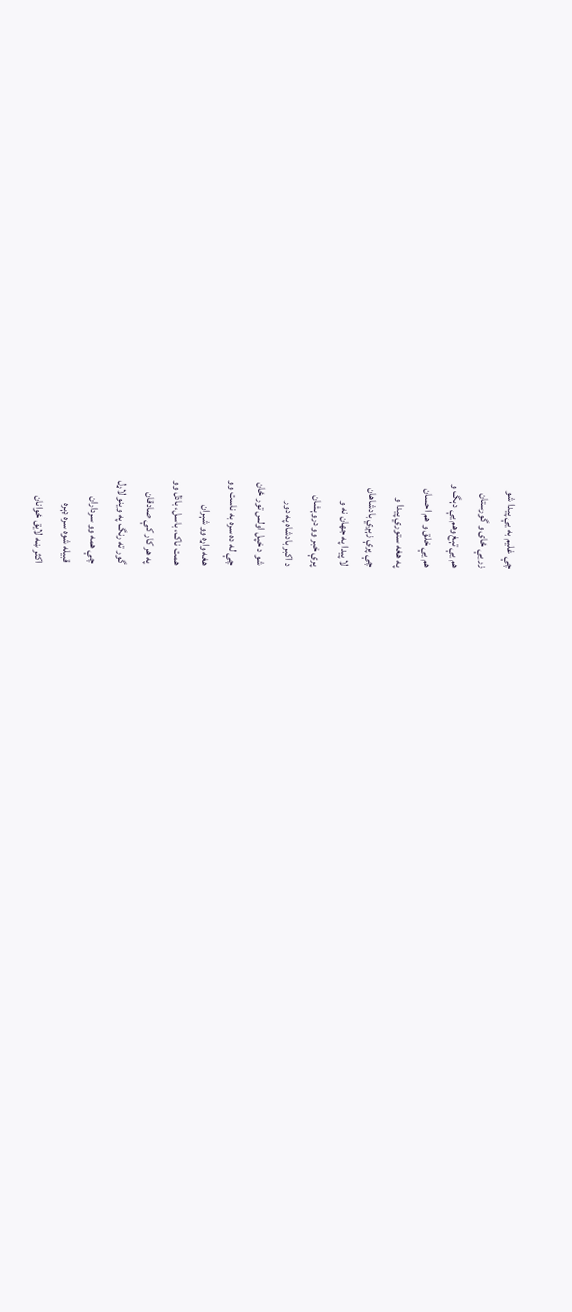چې غليم به يې پيدا شو
زر يې ځای و گورستان
هم يې تېغ وهم يې دېگ و
هم يې خلق و هم احسان
په هغه ستوري پيدا و
چې پرې زېږي بادشاهان
لا پيدا په جهان نه و
پرې خبر وو دروېشان
د اکبر بادشاه په دور
شو د خپل اولس تور ځان
چې له ده سره به ناست وو
هغه واړه وو شېران
همت ناک، باسل، باذل وو
په هر کار کې صادقان
گور ته رنگ په وينو لاړل
چې همه وو سرداران
قبيله شوه سره ډېره
اکثر ښه لايق ځوانان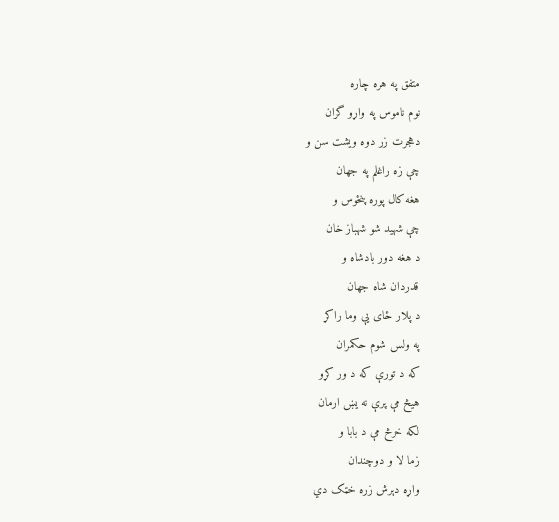متفق په هره چاره
نوم ناموس په واړو گران
دهجرت زر دوه ويشت سن و
چې زه راغلم په جهان
هغه کال پوره پنځوس و
چې شهيد شو شهباز خان
د هغه دور بادشاه و
قدردان شاه جهان
د پلار ځای يې وما راکړ
په ولس شوم حکمران
که د تورې که د ور کړو
هيڅ مې پرې نه يښ ارمان
لکه خرڅ مې د بابا و
زما لا و دوچندان
واړه دېرش زره خټک دي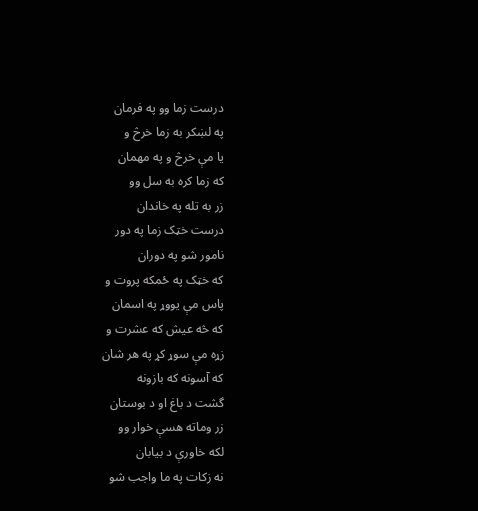درست زما وو په فرمان
په لښکر به زما خرڅ و
يا مې خرڅ و په مهمان
که زما کره به سل وو
زر به تله په خاندان
درست خټک زما په دور
نامور شو په دوران
که خټک په ځمکه پروت و
پاس مې يووړ په اسمان
که څه عيش که عشرت و
زړه مې سوړ کړ په هر شان
که آسونه که بازونه
گشت د باغ او د بوستان
زر وماته هسې خوار وو
لکه خاورې د بيابان
نه زکات په ما واجب شو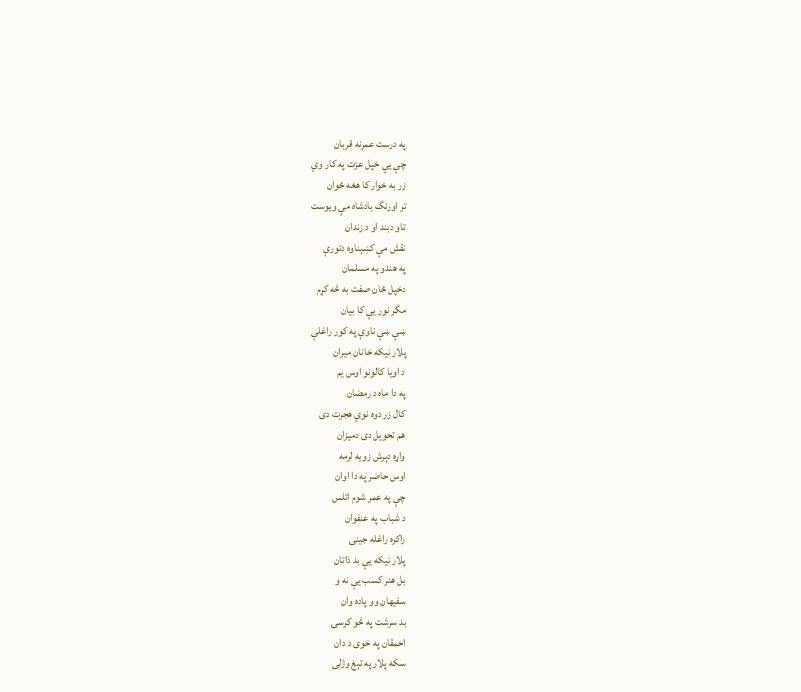په درست عمرنه قربان
چې يې خپل عزت په کار وي
زر به خوار کا هغه ځوان
تر اورنگ بادشاه مې ويوست
تاو دبند او د زندان
نقش مې کښېناوه دتورې
په هندو په مسلمان
دخپل ځان صفت به څه کړم
مگر نور يې کا بيان
ښې ښې ناوې په کور راغلې
پلار نيکه خانان ميران
د اويا کالونو اوس يم
په دا ماه د رمضان
کال زر دوه نوي هجرت دی
هم تحويل دی دميزان
واړه دېرش زويه لرمه
اوس حاضر په دا اوان
چې په عمر شوم اتلس
د شباب په عنفوان
راکره راغله جينۍ
پلار نيکه يې بد ذاتان
بل هنر کسب يې نه و
سفيهان وو پاده وان
بد سرشت په څو کرسۍ
احمقان په خوی د دان
سکه پلار په تېغ وژلی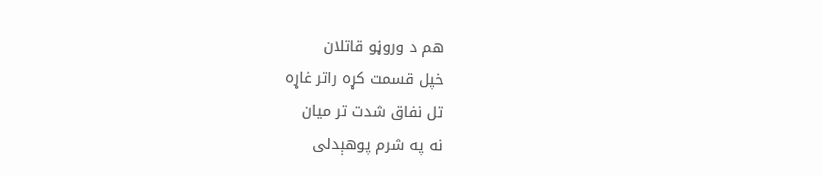هم د وروڼو قاتلان
خپل قسمت کړه راتر غاړه
تل نفاق شدت تر ميان
نه په شرم پوهېدلی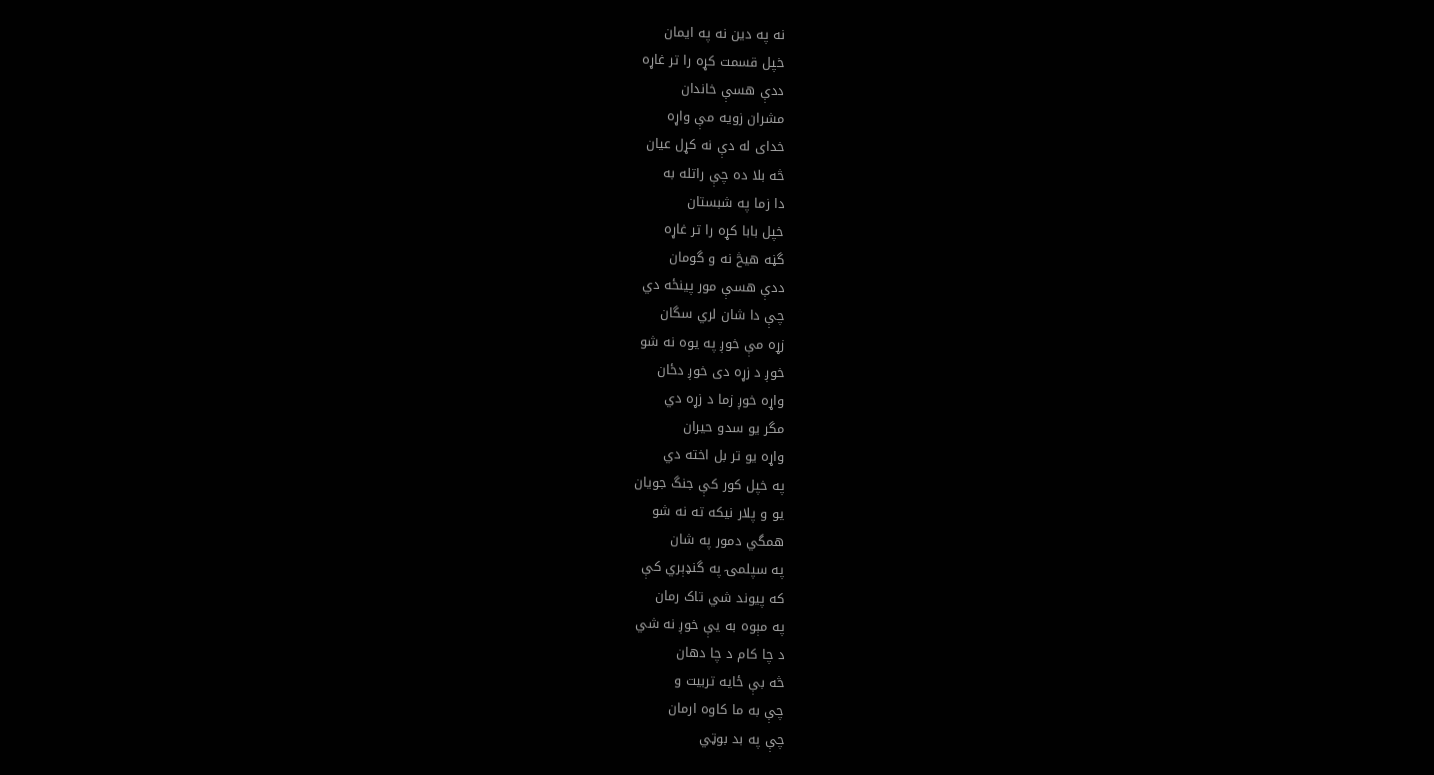نه په دين نه په ايمان
خپل قسمت کړه را تر غاړه
ددې هسې خاندان
مشران زويه مې واړه
خدای له دې نه کړل عيان
څه بلا ده چې راتله به
دا زما په شبستان
خپل بابا کړه را تر غاړه
گڼه هيڅ نه و گومان
ددې هسې مور پينځه دي
چې دا شان لري سگان
زړه مې خوږ په يوه نه شو
خوږ د زړه دی خوږ دځان
واړه خوږ زما د زړه دي
مگر يو سدو حيران
واړه يو تر بل اخته دي
په خپل کور کې جنگ جويان
يو و پلار نيکه ته نه شو
همگي دمور په شان
په سپلمۍ په گنډېري کې
که پيوند شي تاک رمان
په مېوه به يې خوږ نه شي
د چا کام د چا دهان
څه بې ځايه تربيت و
چې به ما کاوه ارمان
چې په بد بوټي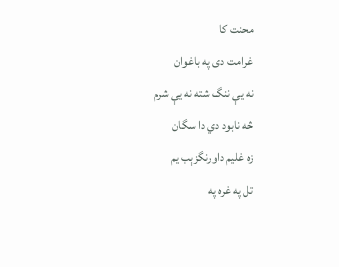محنت کا
غرامت دی په باغوان
نه يې ننگ شته نه يې شرم
څه نابود دي دا سگان
زه غليم داورنگزېب يم
تل په غره په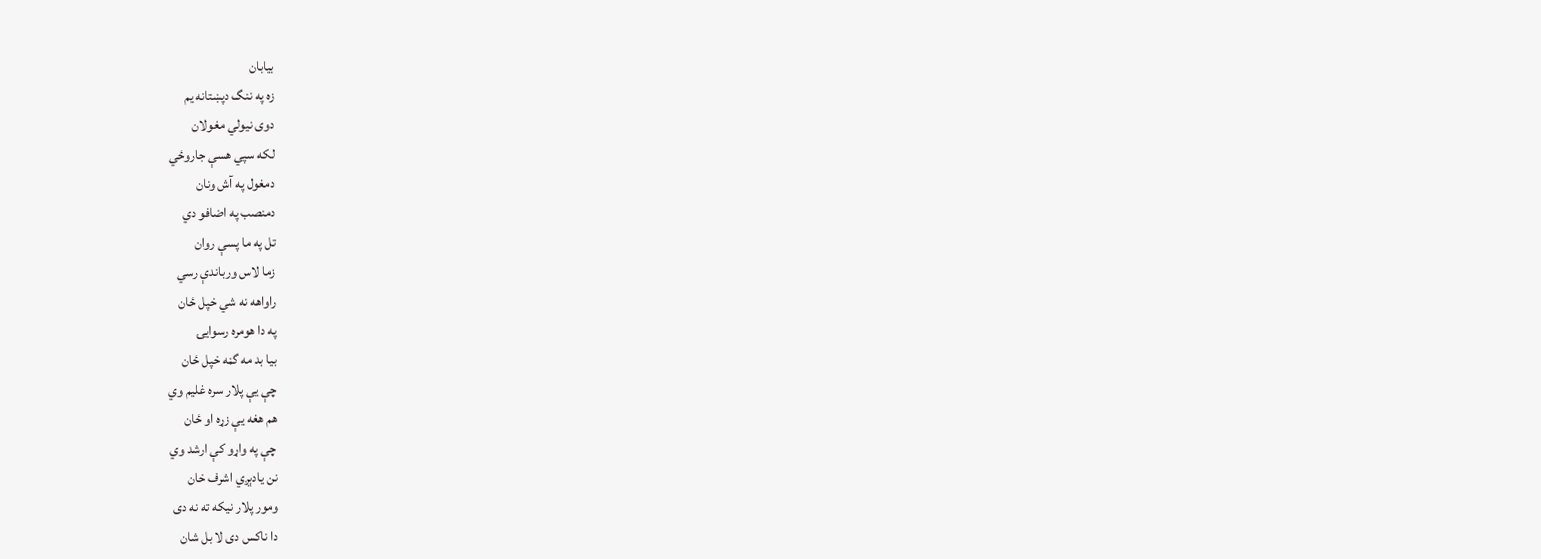بيابان
زه په ننگ دپښتانه يم
دوی نيولي مغولان
لکه سپي هسې جاروځي
دمغول په آش ونان
دمنصب په اضافو دي
تل په ما پسې روان
زما لاس ورباندې رسي
راواهه نه شي خپل ځان
په دا هومره رسوايۍ
بيا بد مه گڼه خپل ځان
چې يې پلار سره غليم وي
هم هغه يې زړه او ځان
چې په واړو کې ارشد وي
نن يادېږي اشرف خان
ومور پلار نيکه ته نه دی
دا ناکس دی لا بل شان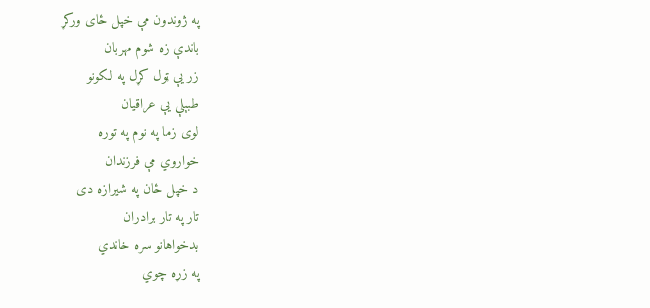په ژوندون مې خپل ځای ورکړ
باندې زه شوم مهربان
زر يې ټول کړل په لکونو
طبېلې يې عراقيان
لوی زما په نوم په توره
خواروي مې فرزندان
د خپل ځان په شيرازه دی
تار په تار برادران
بدخواهانو سره خاندي
په زړه چوي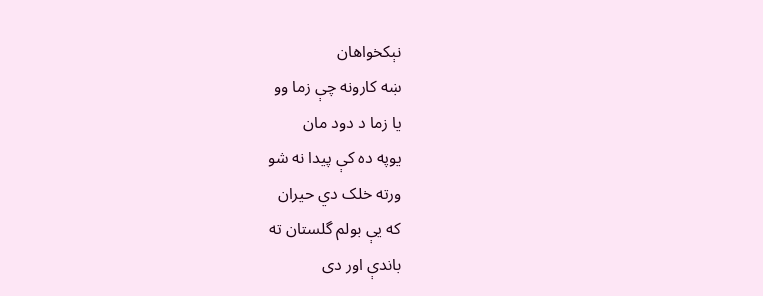نېکخواهان
ښه کارونه چې زما وو
يا زما د دود مان
يوپه ده کې پيدا نه شو
ورته خلک دي حيران
که يې بولم گلستان ته
باندې اور دی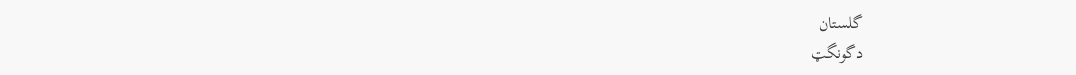گلستان
دگونگټ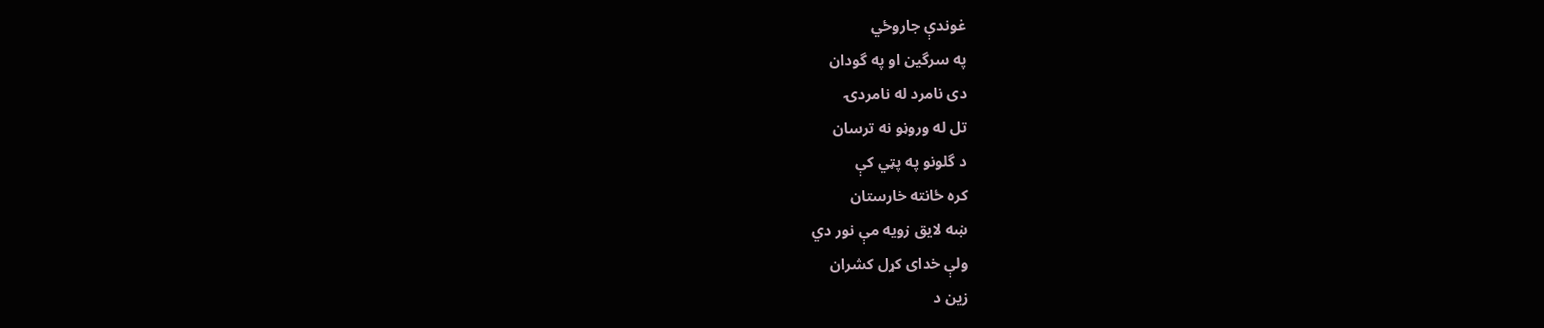غوندې جاروځي
په سرگين او په گودان
دی نامرد له نامردۍ
تل له وروڼو نه ترسان
د گلونو په پټي کې
کره ځانته خارستان
ښه لايق زويه مې نور دي
ولې خدای کړل کشران
زين د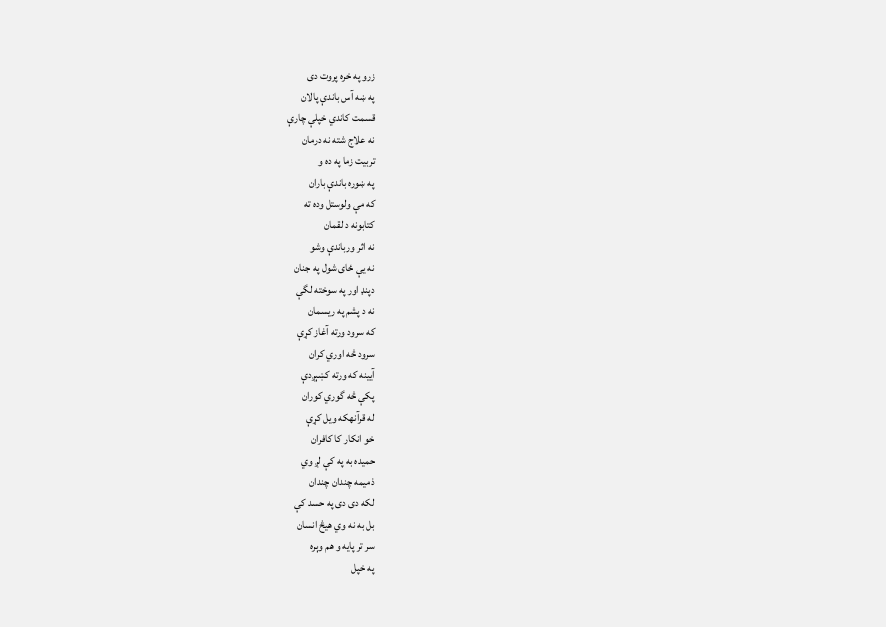زرو په خره پروت دی
په ښه آس باندې پالان
قسمت کاندي خپلې چارې
نه علاج شته نه درمان
تربيت زما په ده و
په ښوره باندې باران
که مې ولوستل وده ته
کتابونه د لقمان
نه اثر ورباندې وشو
نه يې ځای شول په جنان
دپنډ اور په سوخته لگې
نه د پشم په ريسمان
که سرود ورته آغاز کړې
سرود څه اوري کران
آيينه که ورته کښېږدې
پکې څه گوري کوران
له قرآنهکه ويل کړې
خو انکار کا کافران
حميده به په کې لږ وي
ذميمه چندان چندان
لکه دی دی په حسد کې
بل به نه وي هيڅ انسان
سر تر پايه و هم وېره
په خپل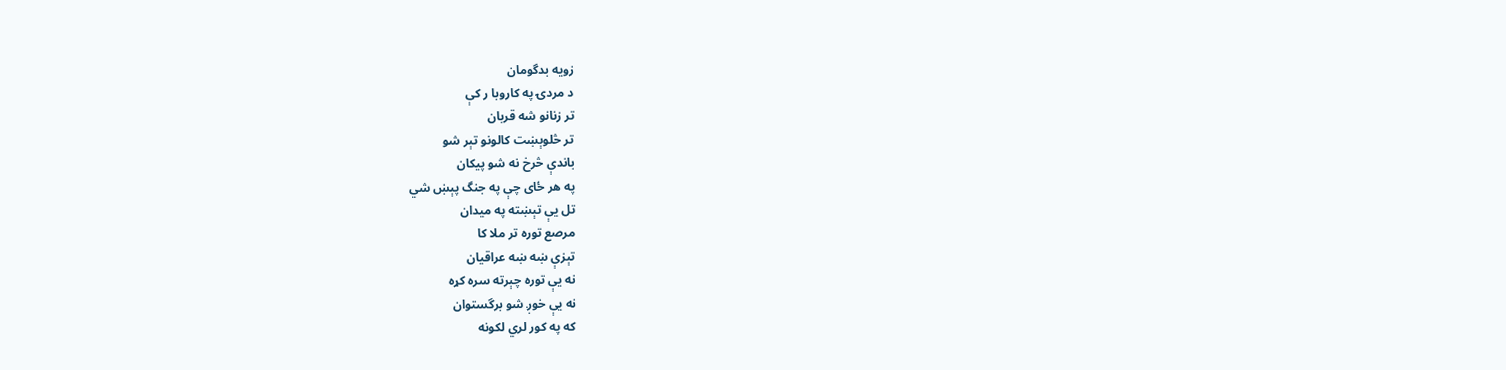زويه بدگومان
د مردۍ په کاروبا ر کې
تر زنانو شه قربان
تر څلوېښت کالونو تېر شو
باندې څرخ نه شو پيکان
په هر ځای چې په جنگ پېښ شي
تل يې تېښته په ميدان
مرصع توره تر ملا کا
تېزې ښه ښه عراقيان
نه يې توره چېرته سره کړه
نه يې خوږ شو برگستوان
که په کور لري لکونه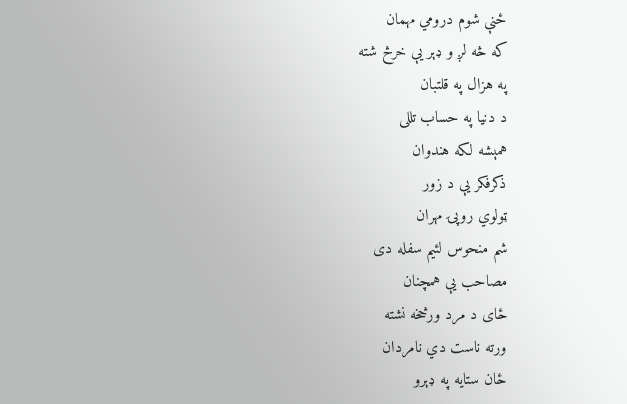ځنې شوم درومي مهمان
که څه لږ و ډېر يې خرڅ شته
په هزال په قلتبان
د دنيا په حساب تللی
همېشه لکه هندوان
ذکرفکر يې د زور
ټولوي روپۍ مهران
شم منحوس لئيم سفله دی
مصاحب يې همچنان
ځای د مرد ورڅخه نشته
ورته ناست دي نامردان
ځان ستايه په ډېرو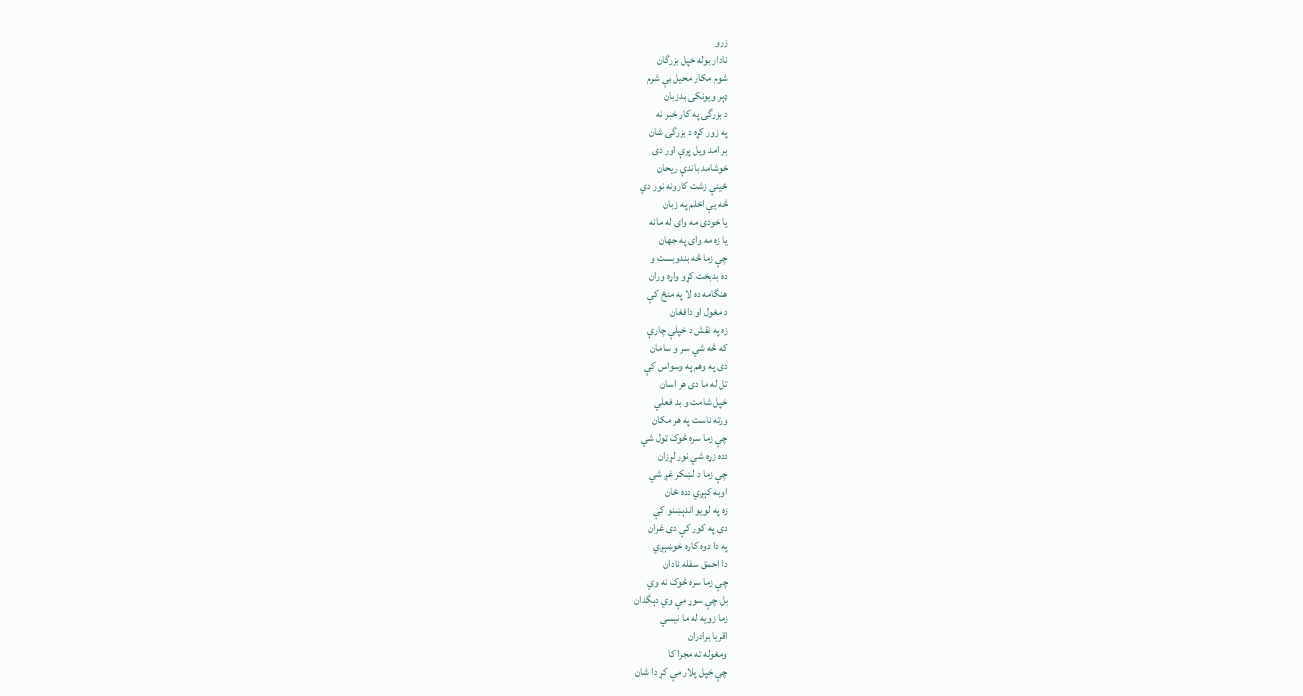زرو
نادار بوله خپل بزرگان
شوم مکار محيل بې شرم
ډېر ويونکی بدزبان
د بزرگۍ په کار خبر نه
په زور کړه د بزرگۍ شان
بر امد ويل پرې اور دی
خوشامد باندې ريحان
ځينې زشت کارونه نور دي
څه يې اخلم په زبان
يا خودی مه وای له مانه
يا زه مه وای په جهان
چې زما څه بندوبست و
ده بدبخت کړو واړه وران
هنگامه ده لا په منځ کې
د مغول او دافغان
زه په نقش د خپلې چارې
که څه شي سر و سامان
دی په وهم په وسواس کې
تل له ما دی هر اسان
خپل شامت و بد فعلي
ورته ناست په هر مکان
چې زما سره څوک ټول شي
دده زړه شي نور لړزان
چې زما د لښکر غږ شي
اوبه کېږي دده ځان
زه په لويو اندېښنو کې
دی په کور کې دی غران
په دا دوه کاره خوښېږي
دا احمق سفله نادان
چې زما سره څوک نه وي
بل چې سوړ مې وي دېگدان
زما زويه له ما نيسي
اقربا برادران
ومغوله ته مجرا کا
چې خپل پلار مې کړ دا شان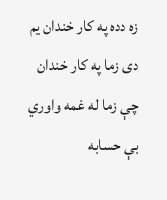زه دده په کار خندان يم
دی زما په کار خندان
چې زما له غمه واوري
بې حسابه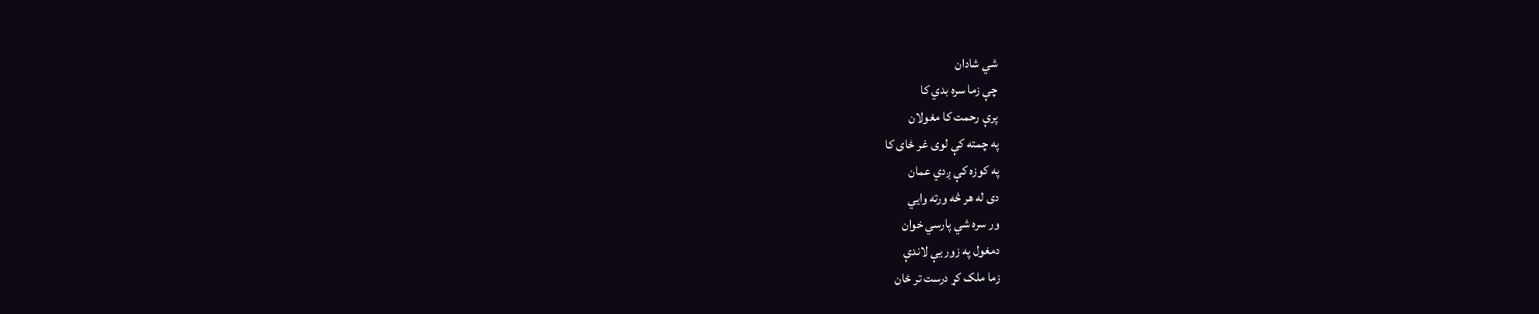شي شادان
چې زما سره بدي کا
پرې رحمت کا مغولان
په چمته کې لوی غر ځای کا
په کوزه کې ږدي عمان
دی له هر څه ورته وايي
ور سره شي پارسي خوان
دمغول په زور يې لاندې
زما ملک کړ درست تر ځان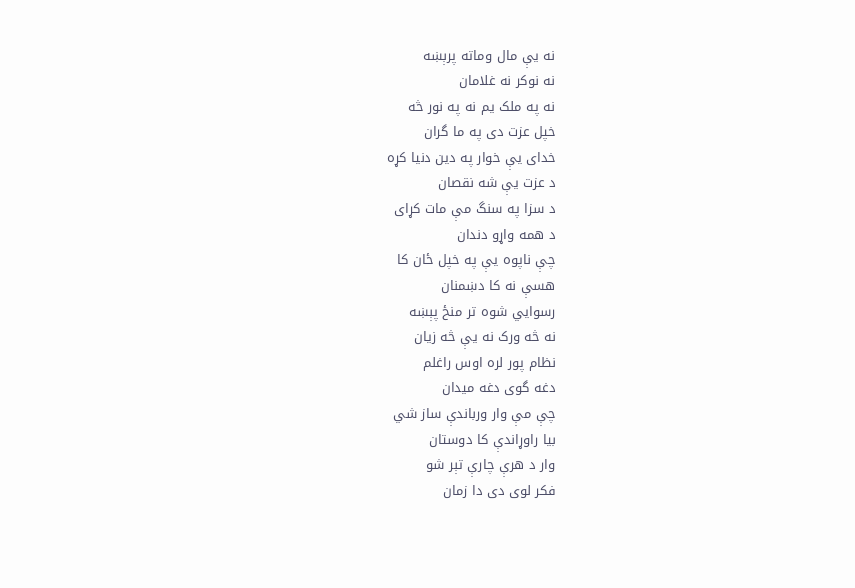نه يې مال وماته پرېښه
نه نوکر نه غلامان
نه په ملک يم نه په نور څه
خپل عزت دی په ما گران
خدای يې خوار په دين دنيا کړه
د عزت يې شه نقصان
د سزا په سنگ مې مات کړای
د همه واړو دندان
چې ناپوه يې په خپل ځان کا
هسې نه کا دښمنان
رسوايي شوه تر منځ پېښه
نه څه ورک نه يې څه زيان
نظام پور لره اوس راغلم
دغه گوی دغه ميدان
چې مې وار ورباندې ساز شي
بيا راوړاندې کا دوستان
وار د هرې چارې تېر شو
فکر لوی دی دا زمان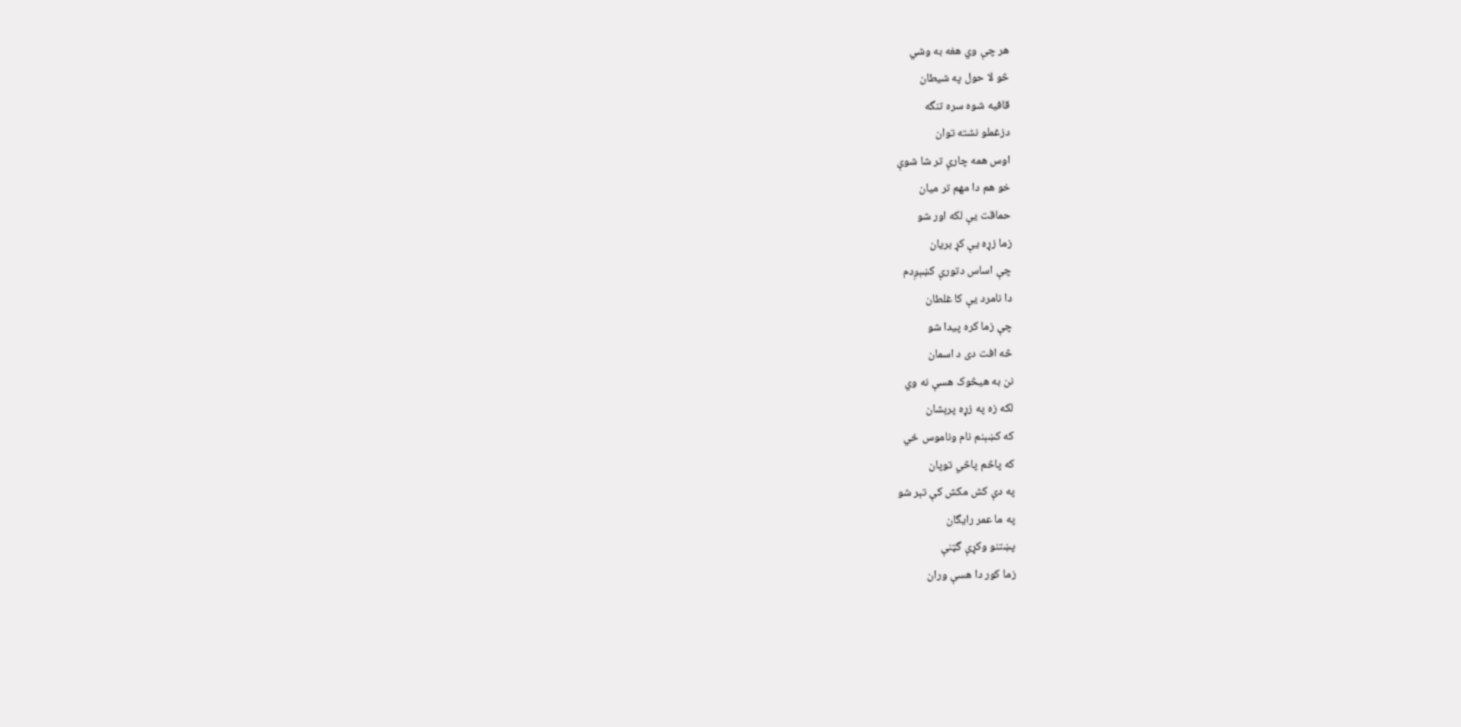هر چې وي هغه به وشي
څو لا حول په شيطان
قافيه شوه سره تنگه
دزغملو نشته توان
اوس همه چارې تر شا شوې
خو هم دا مهم تر ميان
حماقت يې لکه اور شو
زما زړه يې کړ بريان
چې اساس دتورې کښېږدم
دا نامرد يې کا غلطان
چې زما کره پيدا شو
څه افت دی د اسمان
نن به هيڅوک هسې نه وي
لکه زه په زړه پرېشان
که کښېنم نام وناموس ځي
که پاڅم پاڅي توپان
په دې کش مکش کې تېر شو
په ما عمر رايگان
پښتنو وکړې گټنې
زما کور دا هسې وران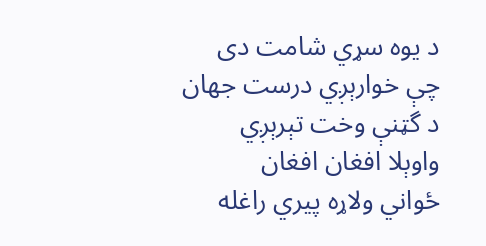د يوه سړي شامت دی
چې خوارېږي درست جهان
د گټنې وخت تېرېږي
واوېلا افغان افغان
ځواني ولاړه پيري راغله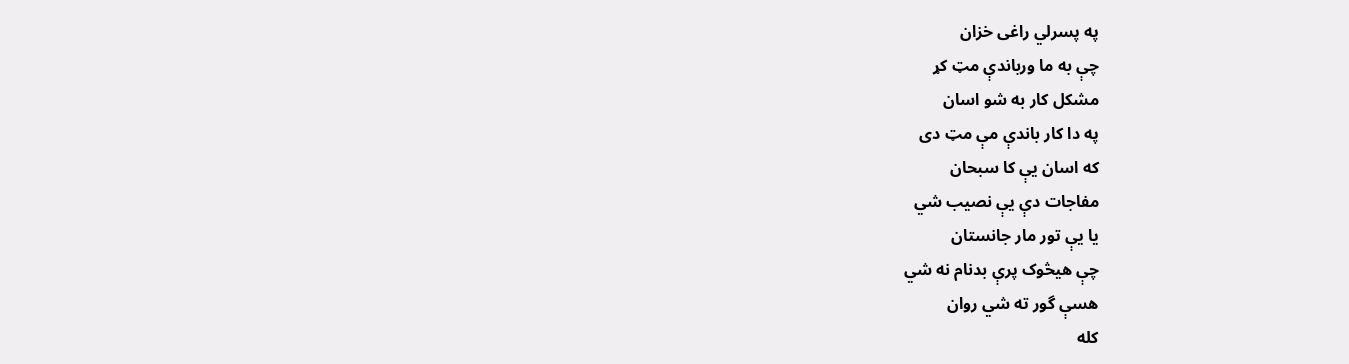په پسرلي راغی خزان
چې به ما ورباندې مټ کړ
مشکل کار به شو اسان
په دا کار باندې مې مټ دی
که اسان يې کا سبحان
مفاجات دې يې نصيب شي
يا يې تور مار جانستان
چې هيڅوک پرې بدنام نه شي
هسې گور ته شي روان
کله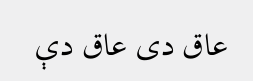عاق دی عاق دې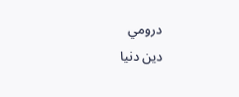درومي
دين دنيا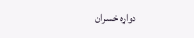دواړه خسران